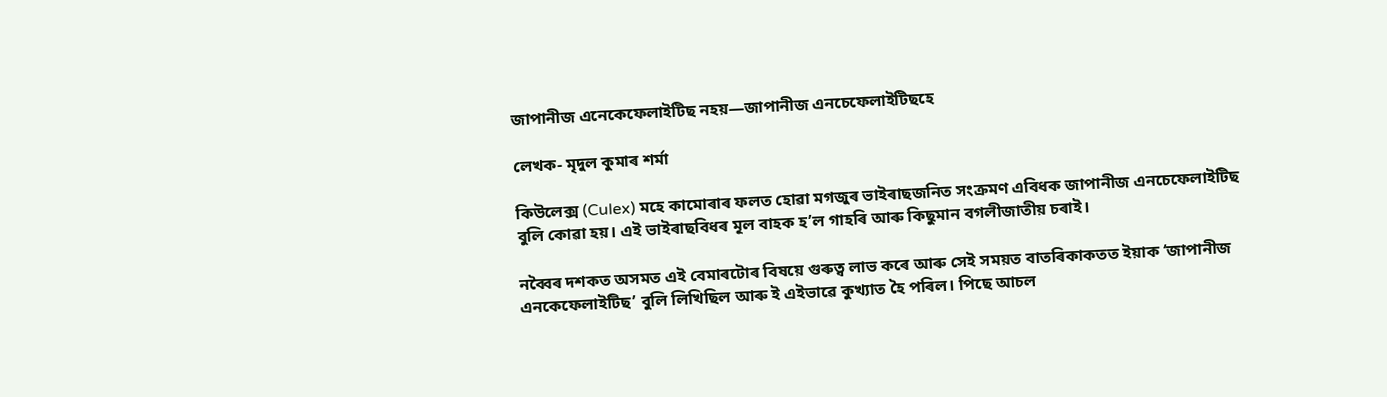জাপানীজ এনেকেফেলাইটিছ নহয়—জাপানীজ এনচেফেলাইটিছহে

লেখক- মৃদুল কুমাৰ শৰ্মা

কিউলেক্স (Culex) মহে কামোৰাৰ ফলত হোৱা মগজুৰ ভাইৰাছজনিত সংক্ৰমণ এবিধক জাপানীজ এনচেফেলাইটিছ বুলি কোৱা হয়। এই ভাইৰাছবিধৰ মূল বাহক হ’ল গাহৰি আৰু কিছুমান বগলীজাতীয় চৰাই।

নব্বৈৰ দশকত অসমত এই বেমাৰটোৰ বিষয়ে গুৰুত্ব লাভ কৰে আৰু সেই সময়ত বাতৰিকাকতত ইয়াক ‘জাপানীজ এনকেফেলাইটিছ’ বুলি লিখিছিল আৰু ই এইভাৱে কুখ্যাত হৈ পৰিল। পিছে আচল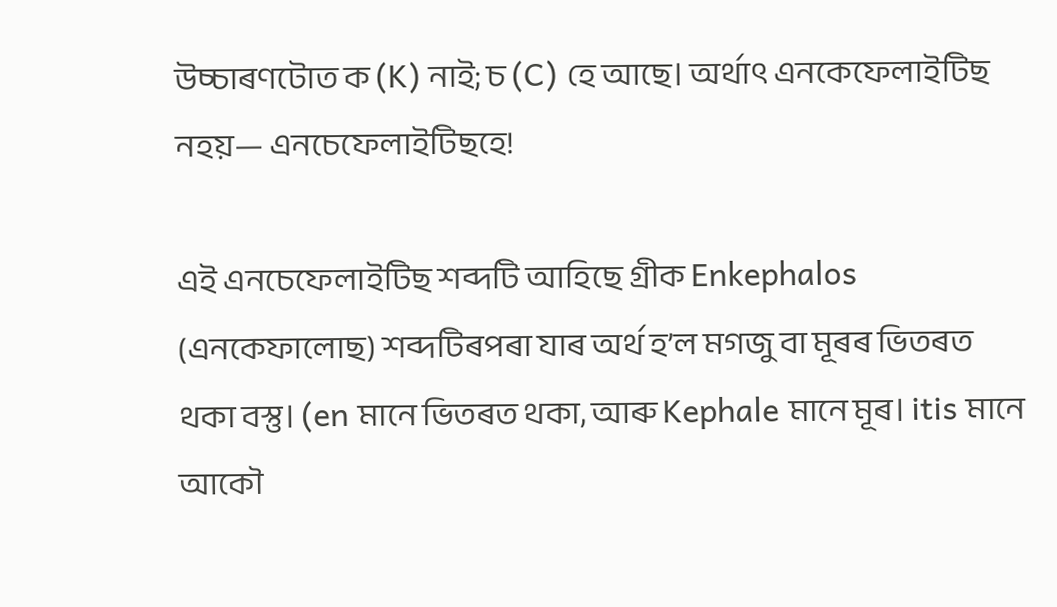উচ্চাৰণটোত ক (K) নাই; চ (C) হে আছে। অৰ্থাৎ এনকেফেলাইটিছ নহয়— এনচেফেলাইটিছহে!

এই এনচেফেলাইটিছ শব্দটি আহিছে গ্ৰীক Enkephalos (এনকেফালোছ) শব্দটিৰপৰা যাৰ অৰ্থ হ’ল মগজু বা মূৰৰ ভিতৰত থকা বস্তু। (en মানে ভিতৰত থকা, আৰু Kephale মানে মূৰ। itis মানে আকৌ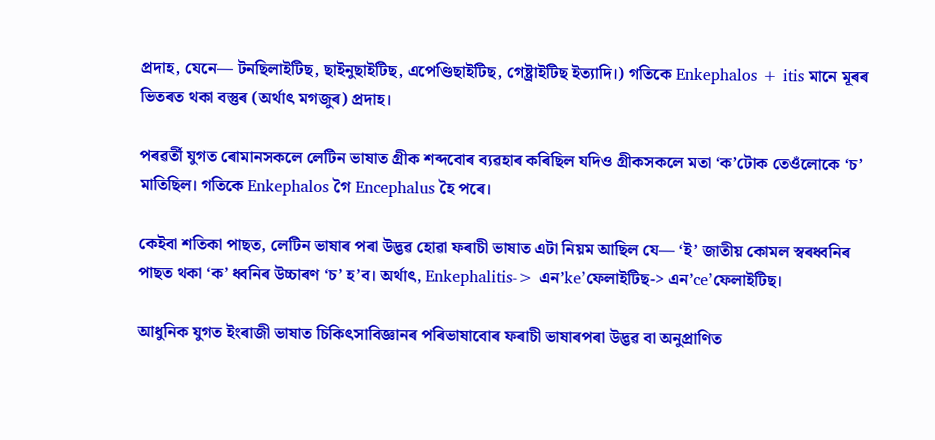প্ৰদাহ, যেনে— টনছিলাইটিছ, ছাইনুছাইটিছ, এপেণ্ডিছাইটিছ, গেষ্ট্ৰাইটিছ ইত্যাদি।) গতিকে Enkephalos + itis মানে মূৰৰ ভিতৰত থকা বস্তুৰ (অৰ্থাৎ মগজুৰ) প্ৰদাহ।

পৰৱৰ্তী যুগত ৰোমানসকলে লেটিন ভাষাত গ্ৰীক শব্দবোৰ ব্যৱহাৰ কৰিছিল যদিও গ্ৰীকসকলে মতা ‘ক’টোক তেওঁলোকে ‘চ’ মাতিছিল। গতিকে Enkephalos গৈ Encephalus হৈ পৰে।

কেইবা শতিকা পাছত, লেটিন ভাষাৰ পৰা উদ্ভৱ হোৱা ফৰাচী ভাষাত এটা নিয়ম আছিল যে— ‘ই’ জাতীয় কোমল স্বৰধ্বনিৰ পাছত থকা ‘ক’ ধ্বনিৰ উচ্চাৰণ ‘চ’ হ’ব। অৰ্থাৎ, Enkephalitis-> এন’ke’ফেলাইটিছ-> এন’ce’ফেলাইটিছ।

আধুনিক যুগত ইংৰাজী ভাষাত চিকিৎসাবিজ্ঞানৰ পৰিভাষাবোৰ ফৰাচী ভাষাৰপৰা উদ্ভৱ বা অনুপ্ৰাণিত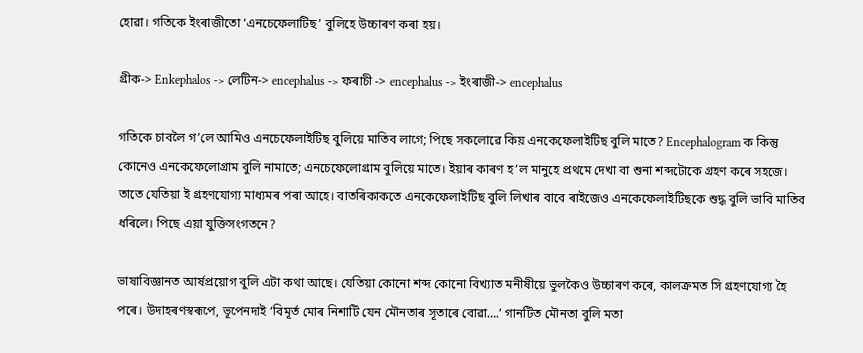হোৱা। গতিকে ইংৰাজীতো ‘এনচেফেলাটিছ’ বুলিহে উচ্চাৰণ কৰা হয়।

গ্ৰীক-> Enkephalos -> লেটিন-> encephalus -> ফৰাচী -> encephalus -> ইংৰাজী-> encephalus

গতিকে চাবলৈ গ’লে আমিও এনচেফেলাইটিছ বুলিয়ে মাতিব লাগে; পিছে সকলোৱে কিয় এনকেফেলাইটিছ বুলি মাতে? Encephalogram ক কিন্তু কোনেও এনকেফেলোগ্ৰাম বুলি নামাতে; এনচেফেলোগ্ৰাম বুলিয়ে মাতে। ইয়াৰ কাৰণ হ’ল মানুহে প্ৰথমে দেখা বা শুনা শব্দটোকে গ্ৰহণ কৰে সহজে। তাতে যেতিয়া ই গ্ৰহণযোগ্য মাধ্যমৰ পৰা আহে। বাতৰিকাকতে এনকেফেলাইটিছ বুলি লিখাৰ বাবে ৰাইজেও এনকেফেলাইটিছকে শুদ্ধ বুলি ভাবি মাতিব ধৰিলে। পিছে এয়া যুক্তিসংগতনে?

ভাষাবিজ্ঞানত আৰ্ষপ্ৰয়োগ বুলি এটা কথা আছে। যেতিয়া কোনো শব্দ কোনো বিখ্যাত মনীষীয়ে ভুলকৈও উচ্চাৰণ কৰে, কালক্ৰমত সি গ্ৰহণযোগ্য হৈ পৰে। উদাহৰণস্বৰূপে, ভূপেনদাই ‘বিমূৰ্ত মোৰ নিশাটি যেন মৌনতাৰ সূতাৰে বোৱা….’ গানটিত মৌনতা বুলি মতা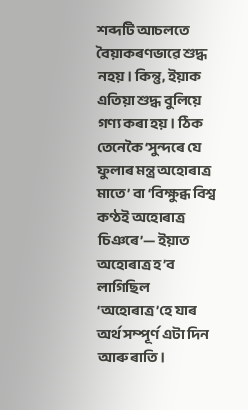শব্দটি আচলতে বৈয়াকৰণভাৱে শুদ্ধ নহয়। কিন্তু, ইয়াক এতিয়া শুদ্ধ বুলিয়ে গণ্য কৰা হয়। ঠিক তেনেকৈ ‘সুন্দৰে যে ফুলাৰ মন্ত্ৰ অহোৰাত্ৰ মাতে’ বা ‘বিক্ষুব্ধ বিশ্ব কণ্ঠই অহোৰাত্ৰ চিঞৰে’— ইয়াত অহোৰাত্ৰ হ’ব লাগিছিল ‘অহোৰাত্ৰ’হে যাৰ অৰ্থ সম্পূৰ্ণ এটা দিন আৰু ৰাতি।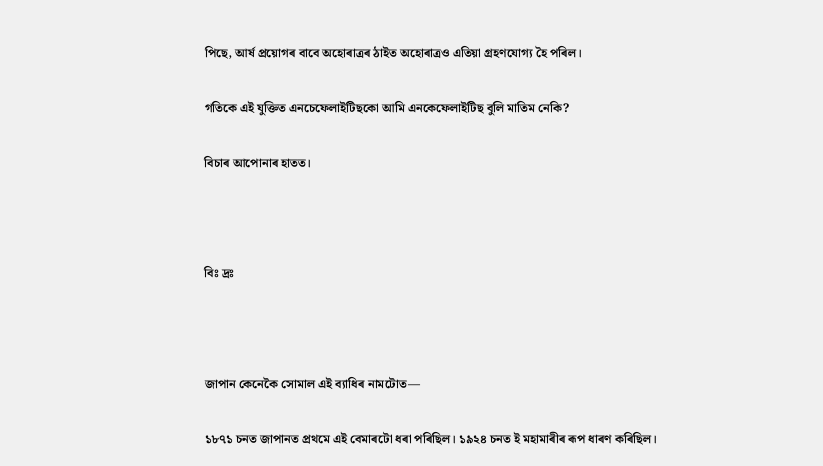পিছে, আৰ্ষ প্ৰয়োগৰ বাবে অহোৰাত্ৰৰ ঠাইত অহোৰাত্ৰও এতিয়া গ্ৰহণযোগ্য হৈ পৰিল।

গতিকে এই যুক্তিত এনচেফেলাইটিছকো আমি এনকেফেলাইটিছ বুলি মাতিম নেকি?

বিচাৰ আপোনাৰ হাতত।



বিঃ দ্ৰঃ



জাপান কেনেকৈ সোমাল এই ব্যাধিৰ নামটোত—

১৮৭১ চনত জাপানত প্ৰথমে এই বেমাৰটো ধৰা পৰিছিল। ১৯২৪ চনত ই মহামাৰীৰ ৰূপ ধাৰণ কৰিছিল।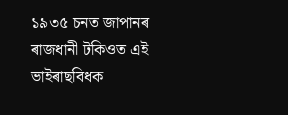১৯৩৫ চনত জাপানৰ ৰাজধানী টকিওত এই ভাইৰাছবিধক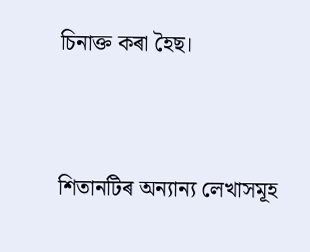চিনাক্ত কৰা হৈছ।




শিতানটিৰ অন্যান্য লেখাসমূহ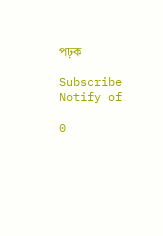পঢ়ক

Subscribe
Notify of

0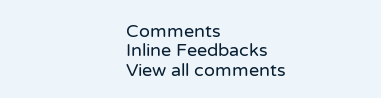Comments
Inline Feedbacks
View all comments